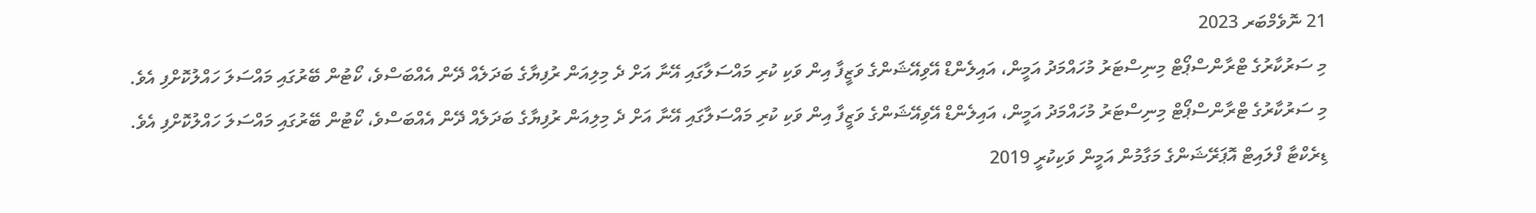21 ނޮވެމްބަރ 2023
މި ސަރުކާރުގެ ޓްރާންސްޕޯޓް މިނިސްޓަރު މުހައްމަދު އަމީން، އައިލެންޑް އޭވިއޭޝަންގެ ވަޒީފާ އިން ވަކި ކުރި މައްސަލާގައި އޭނާ އަށް ދެ މިލިއަން ރުފިޔާގެ ބަދަލެއް ދޭން އެއްބަސްވެ، ކޯޓުން ބޭރުގައި މައްސަލަ ހައްލުކޮށްފި އެވެ.
މި ސަރުކާރުގެ ޓްރާންސްޕޯޓް މިނިސްޓަރު މުހައްމަދު އަމީން، އައިލެންޑް އޭވިއޭޝަންގެ ވަޒީފާ އިން ވަކި ކުރި މައްސަލާގައި އޭނާ އަށް ދެ މިލިއަން ރުފިޔާގެ ބަދަލެއް ދޭން އެއްބަސްވެ، ކޯޓުން ބޭރުގައި މައްސަލަ ހައްލުކޮށްފި އެވެ.
ޑިރެކްޓާ ފްލައިޓް އޮޕަރޭޝަންގެ މަގާމުން އަމީން ވަކިކުރީ 2019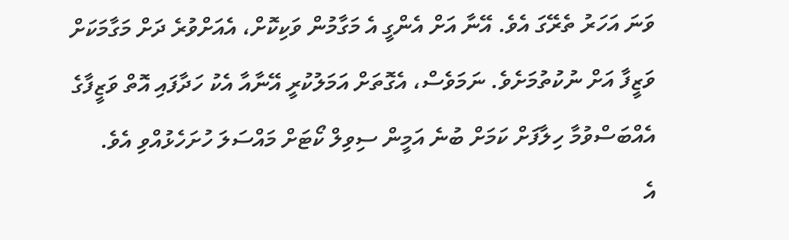ވަނަ އަހަރު ތެރޭގަ އެވެ. އޭނާ އަށް އެންގީ އެ މަގާމުން ވަކިކޮށް، އެއަށްވުރެ ދަށް މަގާމަކަށް ވަޒީފާ އަށް ނުކުތުމަށެވެ. ނަމަވެސް، އެގޮތަށް އަމަލުކުރީ އޭނާއާ އެކު ހަދާފައި އޮތް ވަޒީފާގެ އެއްބަސްވުމާ ހިލާފަށް ކަމަށް ބުނެ އަމީން ސިވިލް ކޯޓަށް މައްސަލަ ހުށަހެޅުއްވި އެވެ.
އެ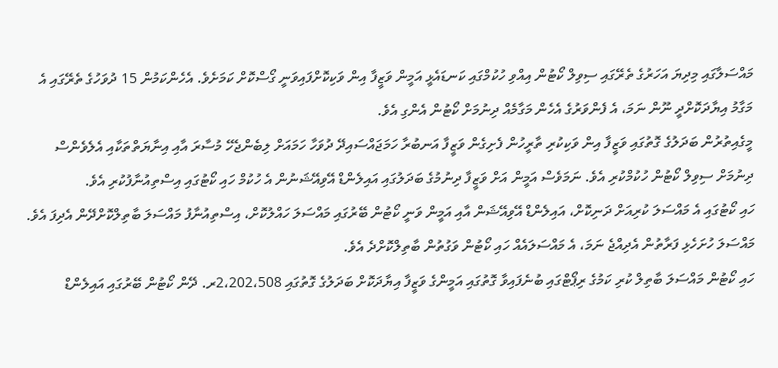މައްސަލާގައި މިދިޔަ އަހަރުގެ ތެރޭގައި ސިވިލް ކޯޓުން އިއްވި ހުކުމްގައި ކަނޑައެޅީ އަމީން ވަޒީފާ އިން ވަކިކޮށްފައިވަނީ ގޯސްކޮށް ކަމަށެވެ. އެހެންކަމުން 15 ދުވަހުގެ ތެރޭގައި އެ މަގާމު އިޔާދަކޮށްދީ ނޫން ނަމަ، އެ ފެންވަރުގެ އެހެން މަގާމެއް ދިނުމަށް ކޯޓުން އެންގި އެވެ.
މީގެއިތުރުން ބަދަލުގެ ގޮތުގައި ވަޒީފާ އިން ވަކިކުރި ތާރީހުން ފެށިގެން ވަޒީފާ އަނބުރާ ހަމަޖައްސައިދޭ ދުވަހާ ހަމައަށް ލިބެންޖެހޭ މުސާރަ އާއި އިނާޔަތްތަކާއި އެލެވެންސް ދިނުމަށް ސިވިލް ކޯޓުން ހުކުމްކުރި އެވެ. ނަމަވެސް އަމީން އަށް ވަޒީފާ ދިނުމުގެ ބަދަލުގައި އައިލެންޑް އޭވިއޭޝަނުން އެ ހުކުމް ހައި ކޯޓުގައި އިސްތިއުނާފުކުރި އެވެ.
ހައި ކޯޓުގައި އެ މައްސަލަ ކުރިއަށް ދަނިކޮށް، އައިލެންޑް އޭވިއޭޝަން އާއި އަމީން ވަނީ ކޯޓުން ބޭރުގައި މައްސަލަ ހައްލުކޮށް، އިސްތިއުނާފު މައްސަލަ ބާތިލްކޮށްދޭން އެދިފަ އެވެ. މައްސަލަ ހުށަހެޅި ފަރާތުން އެދިއްޖެ ނަމަ، އެ މައްސަލައެއް ހައި ކޯޓުން ވަގުތުން ބާތިލްކޮށްދެ އެވެ.
ހައި ކޯޓުން މައްސަލަ ބާތިލް ކުރި ކަމުގެ ރިޕޯޓްގައި ބުނެފައިވާ ގޮތުގައި އަމީންގެ ވަޒީފާ އިޔާދަކޮށް ބަދަލުގެ ގޮތުގައި 2،202،508ރ. ދޭން ކޯޓުން ބޭރުގައި އައިލެންޑް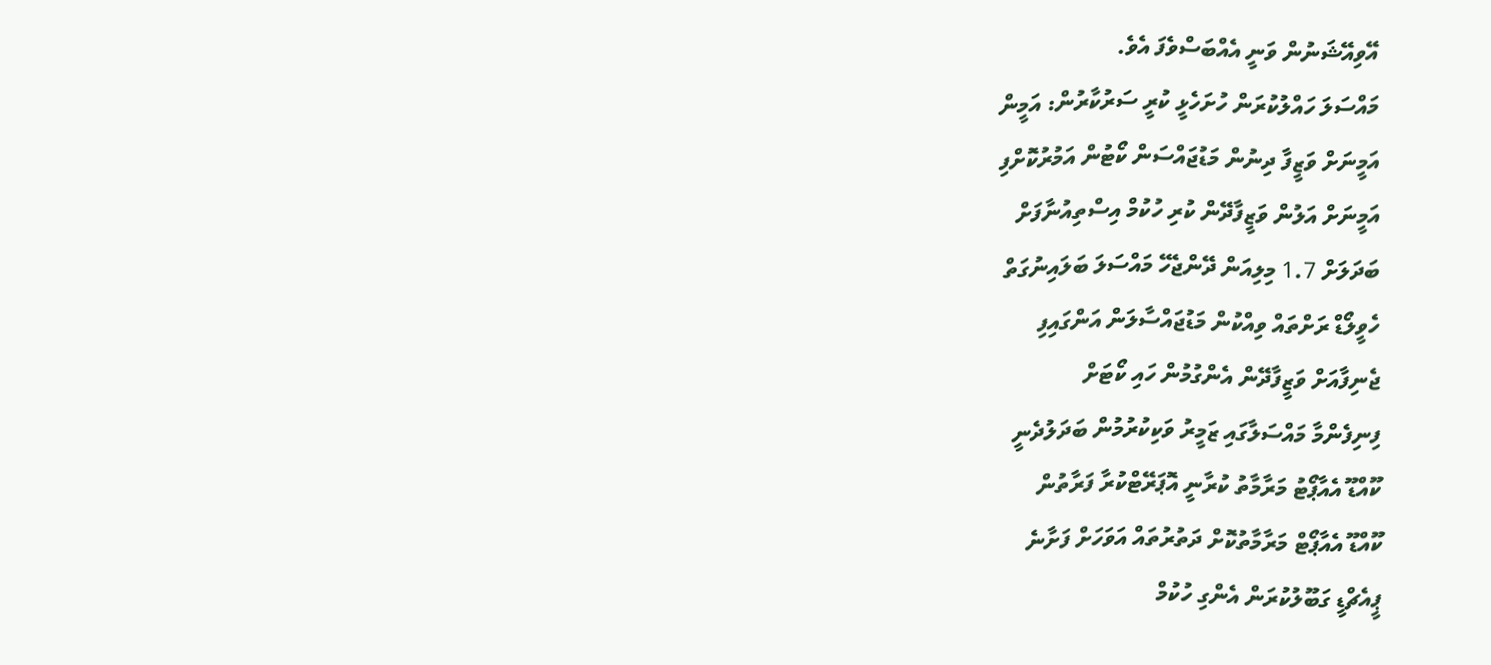އޭވިއޭޝަނުން ވަނީ އެއްބަސްވެފަ އެވެ.
މައްސަލަ ހައްލުކުރަން ހުށަހެޅީ ކުރީ ސަރުކާރުން: އަމީން
އަމީނަށް ވަޒީފާ ދިނުން މަޑުޖައްސަން ކޯޓުން އަމުރުކޮށްފި
އަމީނަށް އަލުން ވަޒީފާދޭން ކުރި ހުކުމް އިސްތިއުނާފަށް
ބަދަލަށް 1.7 މިލިއަން ދޭންޖެހޭ މައްސަލަ ބަލައިނުގަތް
ހެވީލޯޑް ރަށްތައް ވިއްކުން މަޑުޖައްސާލަން އަންގައިފި
ޖެނިފާއަށް ވަޒީފާދޭން އެންގުމުން ހައި ކޯޓަށް
ފިނިފެންމާ މައްސަލާގައި ޒަމީރު ވަކިކުރުމުން ބަދަލުދެނީ
ކޫއްޑޫ އެއާޕޯޓު މަރާމާތު ކުރާނީ އޮޕަރޭޓްކުރާ ފަރާތުން
ކޫއްޑޫ އެއާޕޯޓް މަރާމާތުކޮށް ދަތުރުތައް އަވަހަށް ފަށާނެ
ޕީއެޗްޑީ ގަބޫލުކުރަން އެންގި ހުކުމް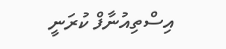އިސްތިއުނާފް ކުރަނީ